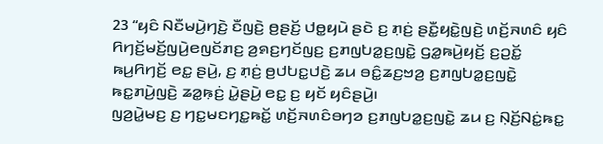23 “ꤟꤢꤨ ꤡꤢꤪꤗꤣꤧ꤬ꤚꤢꤧ꤬ ꤢꤪꤜꤢꤧ꤬ ꤥ꤬ꤔꤢꤩ꤬ ꤓꤥ꤭ꤟꤣꤧ ꤔꤢꤧ ꤢ꤬ ꤊ꤫ꤢꤦ꤬ ꤔꤢꤪ꤭ꤟꤢꤧ꤭ꤜꤢꤧ꤬ ꤛꤢꤩ꤬ꤏꤛꤢꤨ ꤟꤢꤨ ꤖꤚꤢꤩ꤬ꤗꤢꤩ꤬ꤜꤣꤧ꤬ꤕꤜꤢꤩꤊꤢ꤬ ꤤ꤬ꤎꤢ꤬ꤚꤢꤩꤜꤢ꤬ ꤢ꤬ꤊꤜꤝꤤ꤭ꤢ꤬ꤜꤢꤧ꤭ ꤞꤤ꤭ꤒꤣꤧ꤬ꤟꤢꤩ꤬ ꤢ꤬ꤑꤢꤩ꤭ ꤒꤣ꤬ꤖꤚꤢꤩ꤬ ꤕꤢ꤭ ꤔꤣꤧ꤬, ꤢ꤬ ꤊ꤫ꤢꤦ꤬ ꤥ꤬ꤓꤝꤢ꤭ꤓꤢꤧ꤬ ꤘꤣ ꤋꤢꤨ꤭ꤘꤢ꤬ꤠꤤ꤬ ꤢ꤬ꤊꤜꤝꤤ꤭ꤢ꤬ꤜꤢꤧ꤭ ꤒꤢ꤭ꤊꤣꤧ꤬ꤜꤢꤧ꤬ ꤘꤤ꤭ꤒ꤫ꤢꤦ꤬ ꤣꤧ꤭ꤔꤣꤧ꤬ ꤕꤢ꤭ ꤢ꤬ ꤟꤢꤩ ꤟꤢꤨꤔꤣꤧ꤬꤯
ꤜꤤ꤬ꤣꤧ꤭ꤗꤢ꤬ ꤢ꤬ ꤚꤢ꤭ꤗꤢꤚꤢ꤭ꤒꤢꤩ꤭ ꤛꤢꤩ꤬ꤏꤛꤢꤨꤋꤚꤤ ꤢ꤬ꤊꤜꤝꤤ꤭ꤢ꤬ꤜꤢꤧ꤭ ꤘꤣ ꤢ꤬ ꤡ꤫ꤢꤩ꤬ꤡꤢꤦ꤭ꤒꤢ꤭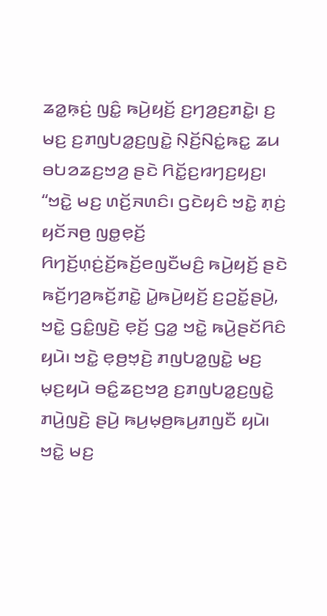ꤘꤤ꤭ꤒ꤫ꤢꤦ꤬ ꤜꤢꤨ꤭ ꤒꤣꤧ꤬ꤟꤢꤩ꤬ ꤢ꤬ꤚꤤ꤬ꤢ꤬ꤊꤢꤧ꤭꤯ ꤢ꤬ ꤗꤢ꤬ ꤢ꤬ꤊꤜꤝꤤ꤭ꤢ꤬ꤜꤢꤧ꤭ ꤡ꤫ꤢꤩ꤬ꤡꤢꤦ꤭ꤒꤢ꤭ ꤘꤣ ꤋꤝꤤꤘꤢ꤬ꤠꤤ꤬ ꤔꤢꤧ ꤖꤢꤩ꤭ꤢ꤬ꤙꤚꤢ꤬ꤟꤢ꤬꤯
“ꤠꤢꤧ꤭ ꤗꤢ꤬ ꤛꤢꤩ꤬ꤏꤛꤢꤨ꤯ ꤞꤢꤧꤟꤢꤨ ꤠꤢꤧ꤭ ꤊ꤫ꤢꤦ꤬ ꤟꤢꤩꤏꤥ꤬ ꤜꤥ꤭ꤕ꤫ꤢꤩ꤬ ꤖꤚꤢꤩ꤬ꤛ꤫ꤢꤦ꤬ꤢꤩ꤬ꤒꤢꤩ꤬ꤕꤜꤢꤪꤗꤢꤨ꤬ ꤒꤣꤧ꤬ꤟꤢꤩ꤬ ꤔꤢꤧ ꤒꤢꤩ꤬ꤚꤤ꤬ꤒꤢꤩ꤬ꤊꤢꤧ꤭ ꤣꤧ꤭ꤒꤣꤧ꤬ꤟꤢꤩ꤬ ꤢ꤬ꤑꤢꤩ꤭ꤔꤣꤧ꤬, ꤠꤢꤧ꤭ ꤞꤢꤨ꤭ꤜꤢꤧ꤬ ꤕ꤫ꤢꤩ꤬ ꤞꤤ꤭ ꤠꤢꤧ꤭ ꤒꤣꤧ꤬ꤔꤢꤩꤖꤢꤨ ꤟꤣꤧ꤯ ꤠꤢꤧ꤭ ꤕ꤫ꤥ꤬ꤠ꤫ꤢꤧ꤬ ꤊꤜꤝꤤ꤭ꤜꤢꤧ꤭ ꤗꤢ꤬ ꤗ꤫ꤢ꤬ꤟꤣꤧ ꤋꤢꤨ꤭ꤘꤢ꤬ꤠꤤ꤬ ꤢ꤬ꤊꤜꤝꤤ꤭ꤢ꤬ꤜꤢꤧ꤭ ꤊꤣꤧ꤬ꤜꤢꤧ꤬ ꤔꤣꤧ꤬ ꤒꤣ꤬ꤗ꤫ꤥ꤬ꤒꤣ꤬ꤊꤜꤢꤪ ꤟꤣꤧ꤯ ꤠꤢꤧ꤭ ꤗꤢ꤬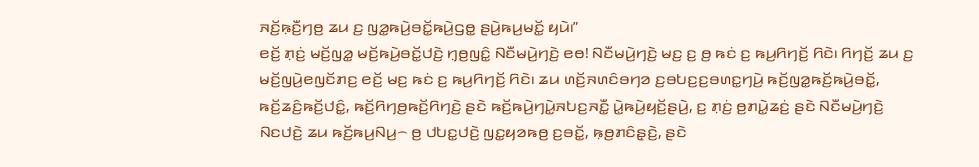ꤏꤢꤩ꤬ꤒ꤫ꤢꤪ꤬ꤚꤥ꤬ ꤘꤣ ꤢ꤬ ꤜꤤ꤭ꤒꤣꤧ꤬ꤋꤢꤩ꤭ꤒꤣꤧ꤬ꤞꤥ꤭ ꤔꤣꤧ꤬ꤒꤣ꤬ꤗꤢꤩ꤭ ꤟꤣꤧ꤯”
ꤕꤢꤩ꤬ ꤊ꤫ꤢꤦ꤬ ꤗꤢꤩ꤬ꤜꤤ꤭ ꤗꤢꤩ꤬ꤒꤣꤧ꤬ꤋꤢꤩ꤭ꤓꤢꤧ꤬ ꤚ꤫ꤥ꤬ꤜꤢꤨ꤭ ꤡꤢꤪꤗꤣꤧ꤬ꤚꤢꤧ꤬ ꤕꤥ! ꤡꤢꤪꤗꤣꤧ꤬ꤚꤢꤧ꤬ ꤗꤢ꤬ ꤢ꤬ ꤥ꤬ ꤒꤢꤦ ꤢ꤬ ꤒꤣ꤬ꤖꤚꤢꤩ꤬ ꤖꤢꤧ꤯ ꤖꤚꤢꤩ꤬ ꤘꤣ ꤢ꤬ ꤗꤢꤩ꤬ꤜꤣꤧ꤬ꤕꤜꤢꤩꤊꤢ꤬ ꤕꤢꤩ꤬ ꤗꤢ꤬ ꤒꤢꤦ ꤢ꤬ ꤒꤣ꤬ꤖꤚꤢꤩ꤬ ꤖꤢꤧ꤯ ꤘꤣ ꤛꤢꤩ꤬ꤏꤛꤢꤨꤋꤚꤤ ꤢ꤬ꤋꤝꤢ꤬ꤢ꤬ꤋꤛꤢ꤭ꤚꤣꤧ꤬ ꤒꤢꤩ꤬ꤜꤤ꤭ꤒꤢꤩ꤬ꤒꤣꤧ꤬ꤋꤢꤩ꤭, ꤒꤢꤩ꤬ꤘꤢꤨ꤬ꤒꤢꤩ꤬ꤓꤢꤨ꤭, ꤒꤢꤩ꤬ꤖꤚꤥ꤬ꤒꤢꤩ꤬ꤖꤚꤢꤧ꤬ ꤔꤢꤧ ꤒꤢꤩ꤬ꤒꤣꤧ꤬ꤚꤣꤧ꤭ꤏꤝꤢ꤬ꤏꤢꤪ꤭ ꤣꤧ꤭ꤒꤣꤧ꤬ꤟꤢꤩ꤬ꤔꤣꤧ꤬, ꤢ꤬ ꤊ꤫ꤢꤦ꤬ ꤥ꤬ꤊꤣꤧ꤭ꤘꤢꤦ꤬ ꤔꤢꤧ ꤡꤢꤪꤗꤣꤧ꤬ꤚꤢꤧ꤬ ꤡꤢꤓꤢꤧ꤬ ꤘꤣ ꤒꤢꤩ꤬ꤒꤣ꤬ꤡꤣ꤬꤮ ꤥ꤬ ꤓꤝꤢ꤭ꤓꤢꤧ꤬ ꤜꤢ꤭ꤟꤤꤒꤥ꤬ ꤢ꤬ꤋꤢꤩ꤭, ꤒ꤫ꤥ꤬ꤊꤢꤨꤔ꤫ꤢꤧ꤬, ꤔꤢꤧ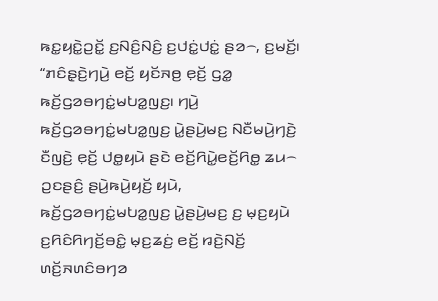ꤒꤢ꤭ꤟꤢꤧ꤭ꤑꤢꤩ꤭ ꤢ꤬ꤡꤢꤨ꤬ꤡꤢꤨ꤬ ꤢ꤬ꤓꤢꤦ꤭ꤓꤢꤦ꤭ ꤔꤤ꤮, ꤢ꤬ꤗꤢꤩ꤬꤯
“ꤊꤢꤨꤔ꤫ꤢꤧ꤬ꤚꤣꤧ꤬ ꤕꤢꤩ꤬ ꤟꤢꤩꤏꤥ꤬ ꤕ꤫ꤢꤩ꤬ ꤞꤤ꤭ ꤒꤢꤩ꤬ꤞꤤꤋꤚꤢꤦ꤭ꤗꤝꤤ꤭ꤜꤢ꤬꤯ ꤚꤣꤧ꤬ ꤒꤢꤩ꤬ꤞꤤꤋꤚꤢꤦ꤭ꤗꤝꤤ꤭ꤜꤢ꤬ ꤣꤧ꤭ꤔꤣꤧ꤬ꤗꤢ꤬ ꤡꤢꤪꤗꤣꤧ꤬ꤚꤢꤧ꤬ ꤢꤪꤜꤢꤧ꤬ ꤕ꤫ꤢꤩ꤬ ꤓꤥ꤭ꤟꤣꤧ ꤔꤢꤧ ꤕꤢꤩ꤬ꤖꤣꤧ꤭ꤕꤢꤩ꤬ꤖꤥ꤭ ꤘꤣ꤮ ꤑꤢꤔꤢꤨ꤬ ꤔꤣꤧ꤬ꤒꤣꤧ꤬ꤟꤢꤩ꤬ ꤟꤣꤧ,
ꤒꤢꤩ꤬ꤞꤤꤋꤚꤢꤦ꤭ꤗꤝꤤ꤭ꤜꤢ꤬ ꤣꤧ꤭ꤔꤣꤧ꤬ꤗꤢ꤬ ꤢ꤬ ꤗ꤫ꤢ꤬ꤟꤣꤧ ꤢ꤬ꤖꤢꤨꤖꤚꤢꤩ꤬ꤋꤢꤨ꤭ ꤗ꤫ꤢ꤬ꤘꤢꤦ꤬ ꤕꤢꤩ꤬ ꤙꤢꤧ꤬ꤡꤢꤩ꤬ ꤛꤢꤩ꤬ꤏꤛꤢꤨꤋꤚꤤ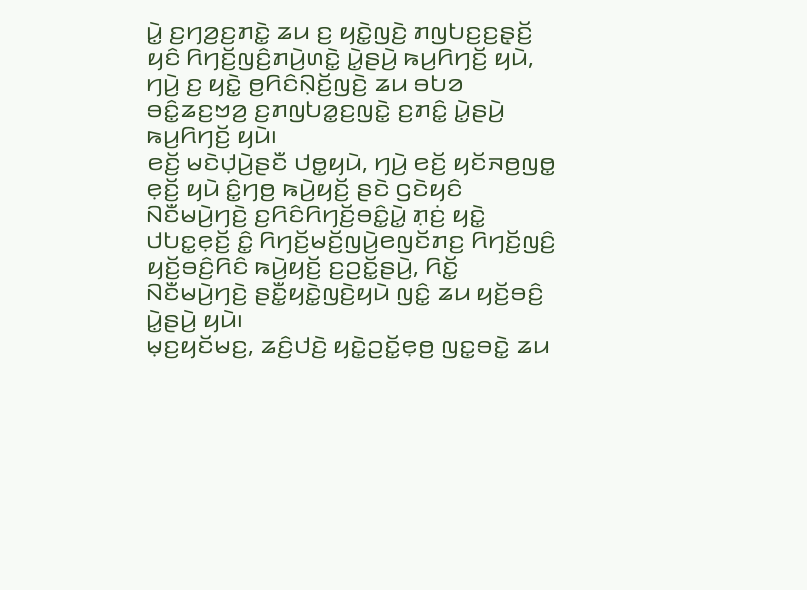ꤣꤧ꤭ ꤢ꤬ꤚꤤ꤬ꤢ꤬ꤊꤢꤧ꤭ ꤘꤣ ꤢ꤬ ꤟꤢꤧ꤭ꤜꤢꤧ꤬ ꤊꤜꤝꤢ꤬ꤢ꤬ꤔ꤫ꤢꤩ꤬ ꤟꤢꤨ ꤖꤚꤢꤩ꤬ꤜꤢꤨ꤬ꤊꤣꤧ꤬ꤛꤢꤧ꤭ ꤣꤧ꤭ꤔꤣꤧ꤬ ꤒꤣ꤬ꤖꤚꤢꤩ꤬ ꤟꤣꤧ, ꤚꤣꤧ꤬ ꤢ꤬ ꤟꤢꤧ꤭ ꤥ꤬ꤖꤢꤨꤡ꤫ꤢꤩ꤬ꤜꤢꤧ꤬ ꤘꤣ ꤋꤝꤤ ꤋꤢꤨ꤭ꤘꤢ꤬ꤠꤤ꤬ ꤢ꤬ꤊꤜꤝꤤ꤭ꤢ꤬ꤜꤢꤧ꤭ ꤢ꤬ꤊꤢꤨ꤭ ꤣꤧ꤭ꤔꤣꤧ꤬ ꤒꤣ꤬ꤖꤚꤢꤩ꤬ ꤟꤣꤧ꤯
ꤕꤢꤩ꤬ ꤗꤢꤧꤓ꤫ꤣꤧ꤬ꤔꤢꤪ ꤓꤥ꤭ꤟꤣꤧ, ꤚꤣꤧ꤬ ꤕꤢꤩ꤬ ꤟꤢꤩꤏꤥ꤬ꤜꤥ꤭ ꤕ꤫ꤢꤩ꤬ ꤟꤣꤧ ꤢꤨ꤭ꤚꤥ꤬ ꤒꤣꤧ꤬ꤟꤢꤩ꤬ ꤔꤢꤧ ꤞꤢꤧꤟꤢꤨ ꤡꤢꤪꤗꤣꤧ꤬ꤚꤢꤧ꤬ ꤢ꤬ꤖꤢꤨꤖꤚꤢꤩ꤬ꤋꤢꤨ꤭ꤣꤧ꤭ ꤊ꤫ꤢꤦ꤬ ꤟꤢꤧ꤭ ꤓꤝꤢ꤭ꤕ꤫ꤢꤩ꤬ ꤢꤨ꤭ ꤖꤚꤢꤩ꤬ꤗꤢꤩ꤬ꤜꤣꤧ꤬ꤕꤜꤢꤩꤊꤢ꤬ ꤖꤚꤢꤩ꤬ꤜꤢꤨ꤬ ꤟꤢꤩ꤬ꤋꤢꤨ꤬ꤖꤢꤨ ꤒꤣꤧ꤬ꤟꤢꤩ꤬ ꤢ꤬ꤑꤢꤩ꤭ꤔꤣꤧ꤬, ꤖꤢꤩ꤭ ꤡꤢꤪꤗꤣꤧ꤬ꤚꤢꤧ꤬ ꤔꤢꤪ꤭ꤟꤢꤧ꤭ꤜꤢꤧ꤬ꤟꤣꤧ ꤜꤢꤨ꤭ ꤘꤣ ꤟꤢꤩ꤬ꤋꤢꤨ꤬ ꤣꤧ꤭ꤔꤣꤧ꤬ ꤟꤣꤧ꤯
ꤗ꤫ꤢ꤬ꤟꤢꤩꤗꤢ꤬, ꤘꤢꤨ꤬ꤓꤢꤧ꤬ ꤟꤢꤧ꤭ꤑꤢꤩ꤭ꤕ꤫ꤥ꤬ ꤜꤢ꤭ꤋꤢꤧ꤭ ꤘꤣ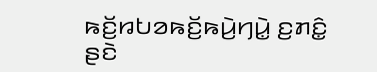ꤒꤢꤩ꤬ꤙꤝꤤꤒꤢꤩ꤬ꤒꤣꤧ꤬ꤚꤣꤧ꤭ ꤢ꤬ꤊꤢꤨ꤭ ꤔꤢꤧ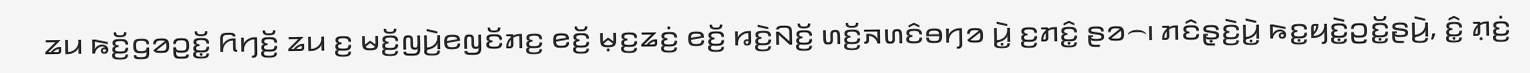ꤘꤣ ꤒꤢꤩ꤬ꤞꤤꤑꤢꤩ꤭ ꤖꤚꤢꤩ꤬ ꤘꤣ ꤢ꤬ ꤗꤢꤩ꤬ꤜꤣꤧ꤬ꤕꤜꤢꤩꤊꤢ꤬ ꤕꤢꤩ꤬ ꤗ꤫ꤢ꤬ꤘꤢꤦ꤬ ꤕꤢꤩ꤬ ꤙꤢꤧ꤬ꤡꤢꤩ꤬ ꤛꤢꤩ꤬ꤏꤛꤢꤨꤋꤚꤤ ꤣꤧ꤭ ꤢ꤬ꤊꤢꤨ꤭ ꤔꤤ꤮꤯ ꤊꤢꤨꤔ꤫ꤢꤧ꤬ꤣꤧ꤭ ꤒꤢ꤭ꤟꤢꤧ꤭ꤑꤢꤩ꤭ꤔꤣꤧ꤬, ꤢꤨ꤭ ꤊ꤫ꤢꤦ꤬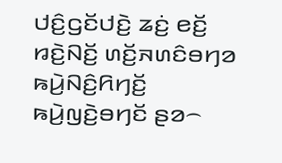ꤓꤢꤨ꤬ꤞꤢꤩꤓꤢꤧ꤬ ꤘꤢꤦ꤬ ꤕꤢꤩ꤬ ꤙꤢꤧ꤬ꤡꤢꤩ꤬ ꤛꤢꤩ꤬ꤏꤛꤢꤨꤋꤚꤤ ꤒꤣꤧ꤬ꤡꤢꤨ꤬ꤖꤚꤢꤩ꤬ ꤒꤣꤧ꤬ꤜꤢꤧ꤬ꤋꤚꤢꤩ ꤔꤤ꤮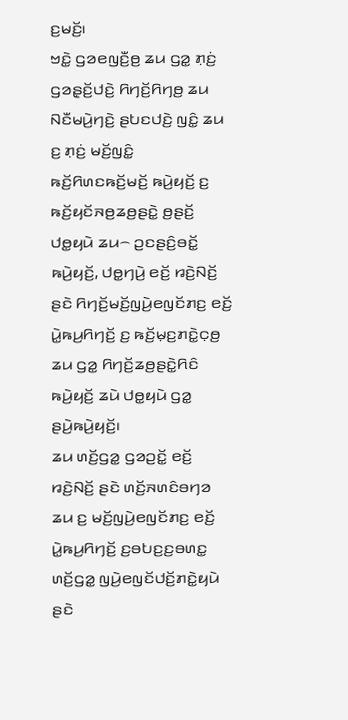ꤢ꤬ꤗꤢꤩ꤬꤯
ꤠꤢꤧ꤭ ꤞꤤꤕꤜꤢꤪ꤬ꤥ꤬ ꤘꤣ ꤞꤤ꤭ ꤊ꤫ꤢꤦ꤬ ꤞꤤꤔ꤫ꤢꤩ꤬ꤓꤢꤧ꤬ ꤖꤚꤢꤩ꤬ꤖꤚꤥ꤬ ꤘꤣ ꤡꤢꤪꤗꤣꤧ꤬ꤚꤢꤧ꤬ ꤔꤝꤢꤓꤢꤧ꤬ ꤜꤢꤨ꤭ ꤘꤣ ꤢ꤬ ꤊ꤫ꤢꤦ꤬ ꤗꤢꤩ꤬ꤜꤢꤨ꤭ ꤒꤢꤩ꤬ꤖꤛꤢꤒꤢꤩ꤬ꤗꤢꤩ꤬ ꤒꤣꤧ꤬ꤟꤢꤩ꤬ ꤢ꤬ ꤒꤢꤩ꤬ꤟꤢꤩꤏꤥ꤬ꤘꤥ꤬ꤔꤢꤧ꤭ ꤥ꤬ꤔꤢꤩ꤬ ꤓꤥ꤭ꤟꤣꤧ ꤘꤣ꤮ ꤑꤢꤔꤢꤨ꤬ꤋꤢꤩ꤭ ꤒꤣꤧ꤬ꤟꤢꤩ꤬, ꤓꤥ꤭ꤚꤣꤧ꤬ ꤕꤢꤩ꤬ ꤙꤢꤧ꤬ꤡꤢꤩ꤬ ꤔꤢꤧ ꤖꤚꤢꤩ꤬ꤗꤢꤩ꤬ꤜꤣꤧ꤬ꤕꤜꤢꤩꤊꤢ꤬ ꤕꤢꤩ꤬ ꤣꤧ꤭ꤒꤣ꤬ꤖꤚꤢꤩ꤬ ꤢ꤬ ꤒꤢꤩ꤬ꤗ꤫ꤢ꤬ꤊꤢꤧ꤭ꤍ꤫ꤥ꤬ ꤘꤣ ꤞꤤ꤭ ꤖꤚꤢꤩ꤬ꤘꤥ꤬ꤔꤢꤧ꤭ꤖꤢꤨ ꤒꤣꤧ꤬ꤟꤢꤩ꤬ ꤘꤣꤧ ꤓꤥ꤭ꤟꤣꤧ ꤞꤤ꤭ ꤔꤣꤧ꤬ꤒꤣꤧ꤬ꤟꤢꤩ꤬꤯
ꤘꤣ ꤛꤢꤩ꤬ꤞꤤ꤭ ꤞꤤꤑꤢꤩ꤭ ꤕꤢꤩ꤬ ꤙꤢꤧ꤬ꤡꤢꤩ꤬ ꤔꤢꤧ ꤛꤢꤩ꤬ꤏꤛꤢꤨꤋꤚꤤ ꤘꤣ ꤢ꤬ ꤗꤢꤩ꤬ꤜꤣꤧ꤬ꤕꤜꤢꤩꤊꤢ꤬ ꤕꤢꤩ꤬ ꤣꤧ꤭ꤒꤣ꤬ꤖꤚꤢꤩ꤬ ꤢ꤬ꤋꤝꤢ꤬ꤢ꤬ꤋꤛꤢ꤭ ꤛꤢꤩ꤬ꤞꤤ꤭ ꤜꤣꤧ꤬ꤕꤜꤢꤩꤓꤢꤩ꤬ꤊꤢꤧ꤭ꤟꤣꤧ ꤔꤢꤧ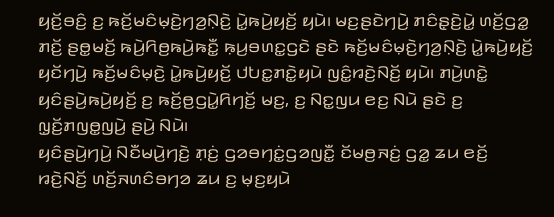ꤟꤢꤩ꤬ꤋꤢꤨ꤬ ꤢ꤬ ꤒꤢꤩ꤬ꤗꤢꤨꤗ꤫ꤢꤧ꤬ꤚꤤ꤬ꤡ꤫ꤢꤧ꤬ ꤣꤧ꤭ꤒꤣꤧ꤬ꤟꤢꤩ꤬ ꤟꤣꤧ꤯ ꤗꤢ꤬ꤔꤢꤧꤚꤣꤧ꤬ ꤊꤢꤨꤔ꤫ꤢꤧ꤬ꤣꤧ꤭ ꤛꤢꤩ꤬ꤞꤤ꤭ ꤊꤢꤩ꤬ ꤔꤥ꤭ꤗꤢꤩ꤬ ꤒꤣꤧ꤬ꤖꤥ꤬ꤒꤣꤧ꤬ꤒꤢꤪ꤭ ꤒ꤫ꤣ꤬ꤋꤛꤢ꤭ꤞꤢꤧ ꤔꤢꤧ ꤒꤢꤩ꤬ꤗꤢꤨꤗ꤫ꤢꤧ꤬ꤚꤤ꤬ꤡ꤫ꤢꤧ꤬ ꤣꤧ꤭ꤒꤣꤧ꤬ꤟꤢꤩ꤬ ꤟꤢꤩꤚꤣꤧ꤬ ꤒꤢꤩ꤬ꤗꤢꤨꤗ꤫ꤢꤧ꤬ ꤣꤧ꤭ꤒꤣꤧ꤬ꤟꤢꤩ꤬ ꤓꤝꤢ꤭ꤊꤢꤧ꤭ꤟꤣꤧ ꤜꤢꤨ꤭ꤙꤢꤧ꤬ꤡꤢꤩ꤬ ꤟꤣꤧ꤯ ꤊꤣꤧ꤬ꤛꤢꤧ꤭ ꤟꤢꤨꤔꤣꤧ꤬ꤒꤣꤧ꤬ꤟꤢꤩ꤬ ꤢ꤬ ꤒꤢꤩ꤬ꤥ꤬ꤞꤣꤧ꤭ꤖꤚꤢꤩ꤬ ꤗꤢ꤬, ꤢ꤬ ꤡꤢ꤭ꤜꤣ ꤕꤢ꤬ ꤡꤣꤧ ꤔꤢꤧ ꤢ꤬ ꤜ꤫ꤢꤩ꤬ꤊꤜꤥ꤭ꤜꤣꤧ꤬ ꤔꤣꤧ꤬ ꤡꤣꤧ꤯
ꤟꤢꤨꤔꤣꤧ꤬ꤚꤣꤧ꤬ ꤡꤢꤪꤗꤣꤧ꤬ꤚꤢꤧ꤬ ꤊ꤫ꤢꤦ꤬ ꤞꤤꤋꤚꤢꤦ꤭ꤞꤤꤜꤢꤪ꤭ ꤢꤩꤗꤥ꤬ꤏꤢꤦ꤬ ꤞꤤ꤭ ꤘꤣ ꤕꤢꤩ꤬ ꤙꤢꤧ꤬ꤡꤢꤩ꤬ ꤛꤢꤩ꤬ꤏꤛꤢꤨꤋꤚꤤ ꤘꤣ ꤢ꤬ ꤗ꤫ꤢ꤬ꤟꤣꤧ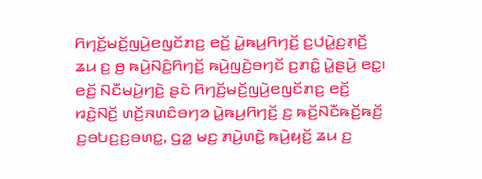ꤖꤚꤢꤩ꤬ꤗꤢꤩ꤬ꤜꤣꤧ꤬ꤕꤜꤢꤩꤊꤢ꤬ ꤕꤢꤩ꤬ ꤣꤧ꤭ꤒꤣ꤬ꤖꤚꤢꤩ꤬ ꤢ꤬ꤓꤣꤧ꤭ꤢ꤬ꤊ꤫ꤢꤩ꤬ ꤘꤣ ꤢ꤬ ꤥ꤬ ꤒꤣꤧ꤬ꤡꤢꤨ꤬ꤖꤚꤢꤩ꤬ ꤒꤣꤧ꤬ꤜꤢꤧ꤬ꤋꤚꤢꤩ ꤢ꤬ꤊꤢꤨ꤭ ꤣꤧ꤭ꤔꤣꤧ꤬ ꤕꤢ꤭꤯
ꤕꤢꤩ꤬ ꤡꤢꤪꤗꤣꤧ꤬ꤚꤢꤧ꤬ ꤔꤢꤧ ꤖꤚꤢꤩ꤬ꤗꤢꤩ꤬ꤜꤣꤧ꤬ꤕꤜꤢꤩꤊꤢ꤬ ꤕꤢꤩ꤬ ꤙꤢꤧ꤬ꤡꤢꤩ꤬ ꤛꤢꤩ꤬ꤏꤛꤢꤨꤋꤚꤤ ꤣꤧ꤭ꤒꤣ꤬ꤖꤚꤢꤩ꤬ ꤢ꤬ ꤒꤢꤩ꤬ꤡꤢꤪꤒꤢꤩ꤬ꤒꤢꤩ꤬ ꤢ꤬ꤋꤝꤢ꤬ꤢ꤬ꤋꤛꤢ꤭, ꤞꤤ꤭ ꤗꤢ꤬ ꤊꤣꤧ꤬ꤛꤢꤧ꤭ ꤒꤣꤧ꤬ꤟꤢꤩ꤬ ꤘꤣ ꤢ꤬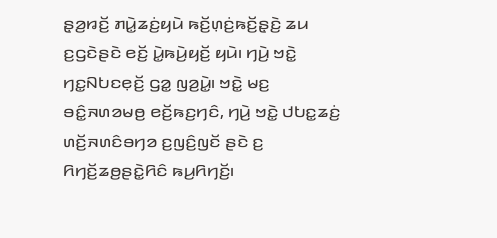ꤔ꤫ꤤ꤬ꤙꤢꤩ꤬ ꤊꤣꤧ꤭ꤘꤢꤦ꤬ꤟꤣꤧ ꤒꤢꤩ꤬ꤛ꤫ꤢꤦ꤬ꤒꤢꤩ꤬ꤔ꤫ꤢꤧ꤬ ꤘꤣ ꤢ꤬ꤞꤢꤧꤔꤢꤧ ꤕꤢꤩ꤬ ꤣꤧ꤭ꤒꤣꤧ꤬ꤟꤢꤩ꤬ ꤟꤣꤧ꤯ ꤚꤣꤧ꤬ ꤠꤢꤧ꤭ ꤚꤢ꤭ꤡꤝꤢꤕ꤫ꤢꤩ꤬ ꤞꤤ꤭ ꤜꤤ꤬ꤣꤧ꤭꤯ ꤠꤢꤧ꤭ ꤗꤢ꤬ ꤋꤢꤨ꤭ꤏꤛꤤꤗꤥ꤬ ꤕꤢꤩ꤬ꤒꤢ꤬ꤚꤢꤨ, ꤚꤣꤧ꤬ ꤠꤢꤧ꤭ ꤓꤝꤢ꤭ꤘꤢꤦ꤬ ꤛꤢꤩ꤬ꤏꤛꤢꤨꤋꤚꤤ ꤢ꤬ꤜꤢꤨ꤬ꤜꤢꤩ ꤔꤢꤧ ꤢ꤬ ꤖꤚꤢꤩ꤬ꤘꤥ꤬ꤔꤢꤧ꤭ꤖꤢꤨ ꤒꤣ꤬ꤖꤚꤢꤩ꤬꤯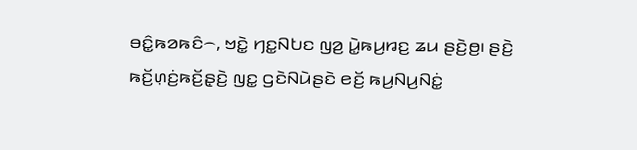ꤋꤢꤨ꤭ꤒꤤꤒꤢꤨ꤮, ꤠꤢꤧ꤭ ꤚꤢ꤭ꤡꤝꤢ ꤜꤤ꤬ ꤣꤧ꤭ꤒꤣ꤬ꤙꤢ꤬ ꤘꤣ ꤔꤢꤧ꤬ꤥ꤬꤯ ꤔꤢꤧ꤬ ꤒꤢꤩ꤬ꤛ꤫ꤢꤦ꤬ꤒꤢꤩ꤬ꤔ꤫ꤢꤧ꤬ ꤜꤢ꤭ ꤞꤢꤧꤡꤣꤧꤔꤢꤧ ꤕꤢꤩ꤬ ꤒꤣ꤬ꤡꤣ꤬ꤡꤢꤦ꤭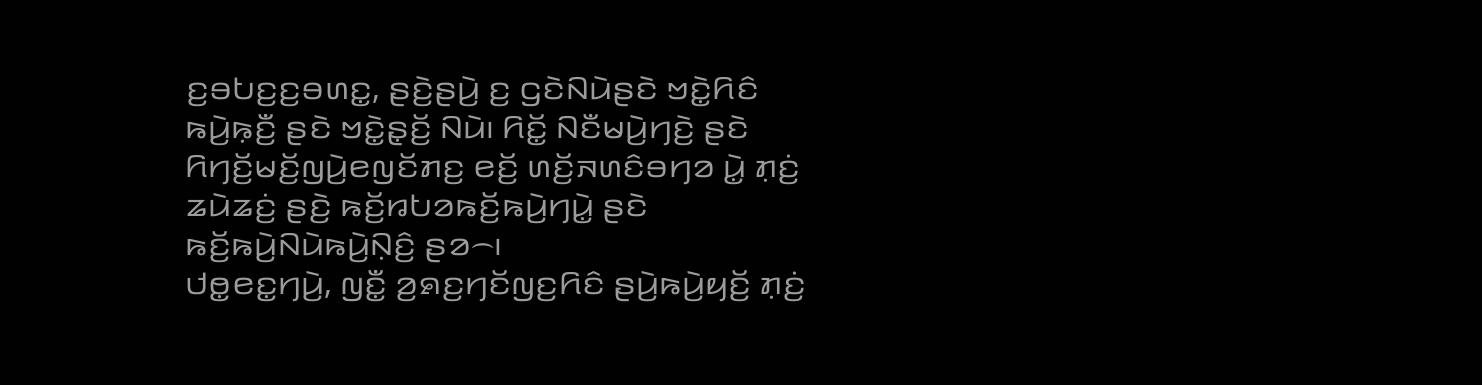ꤢ꤬ꤋꤝꤢ꤬ꤢ꤬ꤋꤛꤢ꤭, ꤔꤢꤧ꤬ꤔꤣꤧ꤬ ꤢ꤬ ꤞꤢꤧꤡꤣꤧꤔꤢꤧ ꤠꤢꤧ꤭ꤖꤢꤨ ꤒꤣꤧ꤬ꤒ꤫ꤢꤪ꤬ ꤔꤢꤧ ꤠꤢꤧ꤭ꤔ꤫ꤢꤩ꤬ ꤡꤣꤧ꤯ ꤖꤢꤩ꤭ ꤡꤢꤪꤗꤣꤧ꤬ꤚꤢꤧ꤬ ꤔꤢꤧ ꤖꤚꤢꤩ꤬ꤗꤢꤩ꤬ꤜꤣꤧ꤬ꤕꤜꤢꤩꤊꤢ꤬ ꤕꤢꤩ꤬ ꤛꤢꤩ꤬ꤏꤛꤢꤨꤋꤚꤤ ꤣꤧ꤭ ꤊ꤫ꤢꤦ꤬ ꤘꤣꤧꤘꤢꤦ꤬ ꤔꤢꤧ꤬ ꤒꤢꤩ꤬ꤙꤝꤤꤒꤢꤩ꤬ꤒꤣꤧ꤬ꤚꤣꤧ꤭ ꤔꤢꤧ ꤒꤢꤩ꤬ꤒꤣꤧ꤬ꤡꤣꤧꤒꤣꤧ꤬ꤡ꤫ꤢꤨ꤬ ꤔꤤ꤮꤯
ꤓꤥ꤭ꤕꤢ꤭ꤚꤣꤧ꤬, ꤜꤢꤪ꤭ ꤤ꤬ꤎꤢ꤬ꤚꤢꤩꤜꤢ꤬ꤖꤢꤨ ꤔꤣꤧ꤬ꤒꤣꤧ꤬ꤟꤢꤩ꤬ ꤊ꤫ꤢꤦ꤬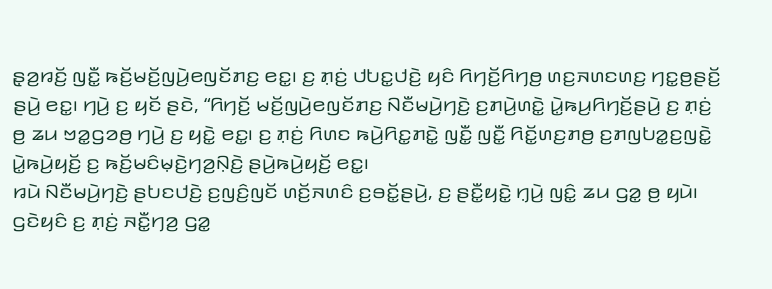ꤔ꤫ꤤ꤬ꤙꤢꤩ꤬ ꤜꤢꤪ꤭ ꤒꤢꤩ꤬ꤗꤢꤩ꤬ꤜꤣꤧ꤬ꤕꤜꤢꤩꤊꤢ꤬ ꤕꤢ꤭꤯ ꤢ꤬ ꤊ꤫ꤢꤦ꤬ ꤓꤝꤢ꤭ꤓꤢꤧ꤬ ꤟꤢꤨ ꤖꤚꤢꤩ꤬ꤖꤚꤥ꤬ ꤛꤢ꤬ꤏꤛꤢꤛꤢ꤬ ꤚꤢ꤭ꤥ꤬ꤔꤢꤩ꤬ ꤔꤣꤧ꤬ ꤕꤢ꤭꤯ ꤚꤣꤧ꤬ ꤢ꤬ ꤟꤢꤩ ꤔꤢꤧ, “ꤖꤚꤢꤩ꤬ ꤗꤢꤩ꤬ꤜꤣꤧ꤬ꤕꤜꤢꤩꤊꤢ꤬ ꤡꤢꤪꤗꤣꤧ꤬ꤚꤢꤧ꤬ ꤢ꤬ꤊꤣꤧ꤬ꤛꤢꤧ꤭ ꤣꤧ꤭ꤒꤣ꤬ꤖꤚꤢꤩ꤬ꤔꤣꤧ꤬ ꤢ꤬ ꤊ꤫ꤢꤦ꤬ ꤥ꤬ ꤘꤣ ꤠꤤ꤭ꤞꤤꤥ꤬ ꤚꤣꤧ꤬ ꤢ꤬ ꤟꤢꤧ꤭ ꤕꤢ꤭꤯ ꤢ꤬ ꤊ꤫ꤢꤦ꤬ ꤖꤛꤢ ꤒꤣꤧ꤬ꤖꤢ꤭ꤊꤢꤧ꤭ ꤜꤢꤪ꤭ ꤜꤢꤪ꤭ ꤖꤢꤩ꤭ꤛꤢ꤬ꤊꤥ꤬ ꤢ꤬ꤊꤜꤝꤤ꤭ꤢ꤬ꤜꤢꤧ꤭ ꤣꤧ꤭ꤒꤣꤧ꤬ꤟꤢꤩ꤬ ꤢ꤬ ꤒꤢꤩ꤬ꤗꤢꤨꤗ꤫ꤢꤧ꤬ꤚꤤ꤬ꤡ꤫ꤢꤧ꤬ ꤔꤣꤧ꤬ꤒꤣꤧ꤬ꤟꤢꤩ꤬ ꤕꤢ꤭꤯
ꤙꤣꤧ ꤡꤢꤪꤗꤣꤧ꤬ꤚꤢꤧ꤬ ꤔꤝꤢꤓꤢꤧ꤬ ꤢ꤬ꤜꤢꤨ꤬ꤜꤢꤩ ꤛꤢꤩ꤬ꤏꤛꤢꤨ ꤢ꤬ꤋꤢꤩ꤭ꤔꤣꤧ꤬, ꤢ꤬ ꤔꤢꤪ꤭ꤟꤢꤧ꤭ ꤚ꤫ꤣꤧ꤬ ꤜꤢꤨ꤭ ꤘꤣ ꤞꤤ꤭ ꤥ꤬ ꤟꤣꤧ꤯ ꤞꤢꤧꤟꤢꤨ ꤢ꤬ ꤊ꤫ꤢꤦ꤬ ꤏꤢꤪ꤭ꤚꤤ꤬ ꤞꤤ꤭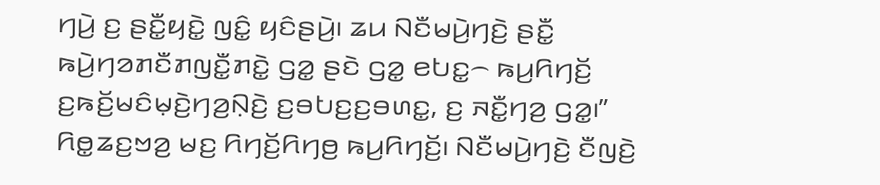ꤚꤣꤧ꤬ ꤢ꤬ ꤔꤢꤪ꤭ꤟꤢꤧ꤭ ꤜꤢꤨ꤭ ꤟꤢꤨꤔꤣꤧ꤬꤯ ꤘꤣ ꤡꤢꤪꤗꤣꤧ꤬ꤚꤢꤧ꤬ ꤔꤢꤪ꤭ ꤒꤣꤧ꤬ꤚꤤꤊꤢꤪꤊꤜꤢꤪ꤭ꤊꤢꤧ꤭ ꤞꤤ꤭ ꤔꤢꤧ ꤞꤤ꤭ ꤕꤝꤢ꤭꤮ ꤒꤣ꤬ꤖꤚꤢꤩ꤬ ꤢ꤬ꤒꤢꤩ꤬ꤗꤢꤨꤗ꤫ꤢꤧ꤬ꤚꤤ꤬ꤡ꤫ꤢꤧ꤬ ꤢ꤬ꤋꤝꤢ꤬ꤢ꤬ꤋꤛꤢ꤭, ꤢ꤬ ꤏꤢꤪ꤭ꤚꤤ꤬ ꤞꤤ꤭꤯”
ꤖꤥ꤭ꤘꤢ꤬ꤠꤤ꤬ ꤗꤢ꤬ ꤖꤚꤢꤩ꤬ꤖꤚꤥ꤬ ꤒꤣ꤬ꤖꤚꤢꤩ꤬꤯ ꤡꤢꤪꤗꤣꤧ꤬ꤚꤢꤧ꤬ ꤢꤪꤜꤢꤧ꤬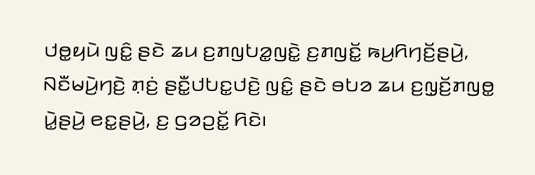ꤓꤥ꤭ꤟꤣꤧ ꤜꤢꤨ꤭ ꤔꤢꤧ ꤘꤣ ꤢ꤬ꤊꤜꤝꤤ꤭ꤜꤢꤧ꤭ ꤢ꤬ꤊꤜꤢꤩ꤭ ꤒꤣ꤬ꤖꤚꤢꤩ꤬ꤔꤣꤧ꤬, ꤡꤢꤪꤗꤣꤧ꤬ꤚꤢꤧ꤬ ꤊ꤫ꤢꤦ꤬ ꤔꤢꤪ꤭ꤓꤝꤢ꤭ꤓꤢꤧ꤬ ꤜꤢꤨ꤭ ꤔꤢꤧ ꤋꤝꤤ ꤘꤣ ꤢ꤬ꤜ꤫ꤢꤩ꤬ꤊꤜꤥ꤭ ꤣꤧ꤭ꤔꤣꤧ꤬ ꤕꤢ꤭ꤔꤣꤧ꤬, ꤢ꤬ ꤞꤤꤑꤢꤩ꤭ ꤖꤢꤧ꤯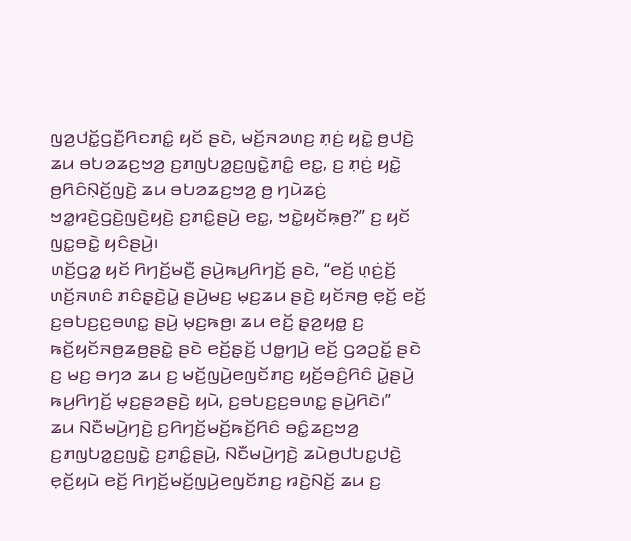ꤜꤤ꤬ꤓꤢꤩ꤭ꤞꤢꤪ꤬ꤖꤢꤊꤢꤨ꤭ ꤟꤢꤩ ꤔꤢꤧ, ꤗꤢꤩ꤬ꤏꤤꤛꤢ꤬ ꤊ꤫ꤢꤦ꤬ ꤟꤢꤧ꤭ ꤥ꤬ꤓꤢꤧ꤬ ꤘꤣ ꤋꤝꤤꤘꤢ꤬ꤠꤤ꤬ ꤢ꤬ꤊꤜꤝꤤ꤭ꤢ꤬ꤜꤢꤧ꤭ꤊꤢꤨ꤭ ꤕꤢ꤭, ꤢ꤬ ꤊ꤫ꤢꤦ꤬ ꤟꤢꤧ꤭ ꤥ꤬ꤖꤢꤨꤡ꤫ꤢꤩ꤬ꤜꤢꤧ꤬ ꤘꤣ ꤋꤝꤤꤘꤢ꤬ꤠꤤ꤬ ꤥ꤬ ꤚꤣꤧꤘꤢꤦ꤬ ꤠꤤ꤭ꤙꤢꤧ꤬ꤞꤢꤧ꤬ꤜꤢꤧ꤬ꤟꤢꤧ꤬ ꤢ꤬ꤊꤢꤨ꤭ꤔꤣꤧ꤬ ꤕꤢ꤭, ꤠꤢꤧ꤭ꤟꤢꤩꤒ꤫ꤥ꤬?” ꤢ꤬ ꤟꤢꤩ ꤜꤢ꤭ꤋꤢꤧ꤭ ꤟꤢꤨꤔꤣꤧ꤬꤯
ꤛꤢꤩ꤬ꤞꤤ꤭ ꤟꤢꤩ ꤖꤚꤢꤩ꤬ꤗꤢꤪ꤬ ꤔꤣꤧ꤬ꤒꤣ꤬ꤖꤚꤢꤩ꤬ ꤔꤢꤧ, “ꤕꤢꤩ꤬ ꤛ꤫ꤢꤦ꤬ꤢꤩ꤬ ꤛꤢꤩ꤬ꤏꤛꤢꤨ ꤊꤢꤨꤔ꤫ꤢꤧ꤬ꤣꤧ꤭ ꤔꤣꤧ꤬ꤗꤢ꤬ ꤗ꤫ꤢ꤬ꤘꤣ ꤔꤢꤧ꤬ ꤟꤢꤩꤏꤥ꤬ ꤕ꤫ꤢꤩ꤬ ꤕꤢꤩ꤬ ꤢ꤬ꤋꤝꤢ꤬ꤢ꤬ꤋꤛꤢ꤭ ꤔꤣꤧ꤬ ꤗ꤫ꤢ꤬ꤒꤥ꤬꤯ ꤘꤣ ꤕꤢꤩ꤬ ꤔ꤫ꤤ꤬ꤟꤥ꤭ ꤢ꤬ ꤒꤢꤩ꤬ꤟꤢꤩꤏꤥ꤬ꤘꤥ꤬ꤔꤢꤧ꤭ ꤔꤢꤧ ꤕꤢꤩ꤬ꤔ꤫ꤢꤩ꤬ ꤓꤥ꤭ꤚꤣꤧ꤬ ꤕꤢꤩ꤬ ꤞꤤꤑꤢꤩ꤭ ꤔꤢꤧ ꤢ꤬ ꤗꤢ꤬ ꤋꤚꤤ ꤘꤣ ꤢ꤬ ꤗꤢꤩ꤬ꤜꤣꤧ꤬ꤕꤜꤢꤩꤊꤢ꤬ ꤟꤢꤩ꤬ꤋꤢꤨ꤬ꤖꤢꤨ ꤣꤧ꤭ꤔꤣꤧ꤬ ꤒꤣ꤬ꤖꤚꤢꤩ꤬ ꤗ꤫ꤢ꤬ꤔꤤꤔꤢꤧ꤬ ꤟꤣꤧ, ꤢ꤬ꤋꤝꤢ꤬ꤢ꤬ꤋꤛꤢ꤭ ꤔꤣꤧ꤬ꤖꤢꤧ꤯”
ꤘꤣ ꤡꤢꤪꤗꤣꤧ꤬ꤚꤢꤧ꤬ ꤢ꤬ꤖꤚꤢꤩ꤬ꤗꤢꤩ꤬ꤒꤢꤩ꤬ꤖꤢꤨ ꤋꤢꤨ꤭ꤘꤢ꤬ꤠꤤ꤬ ꤢ꤬ꤊꤜꤝꤤ꤭ꤢ꤬ꤜꤢꤧ꤭ ꤢ꤬ꤊꤢꤨ꤭ꤔꤣꤧ꤬, ꤡꤢꤪꤗꤣꤧ꤬ꤚꤢꤧ꤬ ꤘꤣꤧꤥ꤬ꤓꤝꤢ꤭ꤓꤢꤧ꤬ ꤕ꤫ꤢꤩ꤬ꤟꤣꤧ ꤕꤢꤩ꤬ ꤖꤚꤢꤩ꤬ꤗꤢꤩ꤬ꤜꤣꤧ꤬ꤕꤜꤢꤩꤊꤢ꤬ ꤙꤢꤧ꤬ꤡꤢꤩ꤬ ꤘꤣ ꤢ꤬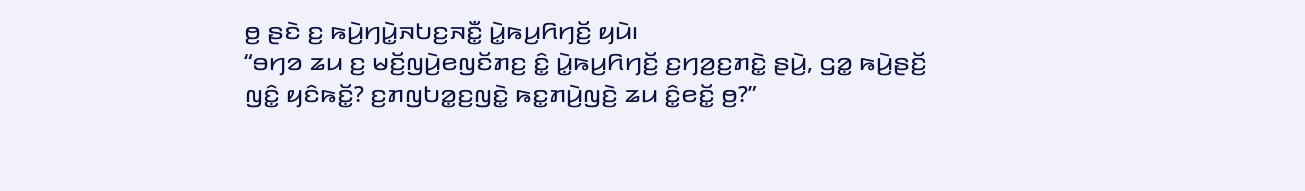ꤥ꤬ ꤔꤢꤧ ꤢ꤬ ꤒꤣꤧ꤬ꤚꤣꤧ꤭ꤏꤝꤢ꤬ꤏꤢꤪ꤭ ꤣꤧ꤭ꤒꤣ꤬ꤖꤚꤢꤩ꤬ ꤟꤣꤧ꤯
“ꤋꤚꤤ ꤘꤣ ꤢ꤬ ꤗꤢꤩ꤬ꤜꤣꤧ꤬ꤕꤜꤢꤩꤊꤢ꤬ ꤢꤨ꤭ ꤣꤧ꤭ꤒꤣ꤬ꤖꤚꤢꤩ꤬ ꤢ꤬ꤚꤤ꤬ꤢ꤬ꤊꤢꤧ꤭ ꤔꤣꤧ꤬, ꤞꤤ꤭ ꤒꤣꤧ꤬ꤔꤢꤩ꤬ ꤜꤢꤨ꤭ ꤟꤢꤨꤒꤢꤩ꤭? ꤢ꤬ꤊꤜꤝꤤ꤭ꤢ꤬ꤜꤢꤧ꤭ ꤒꤢ꤭ꤊꤣꤧ꤬ꤜꤢꤧ꤬ ꤘꤣ ꤢꤨ꤭ꤕꤢꤩ꤭ ꤥ꤬?”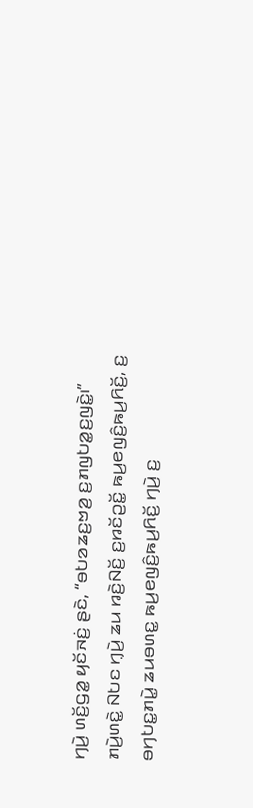ꤚꤣꤧ꤬ ꤛꤢꤩ꤬ꤞꤤ꤭ ꤟꤢꤩꤏꤢꤦ꤬ ꤔꤢꤧ, “ꤋꤝꤤꤘꤢ꤬ꤠꤤ꤬ ꤢ꤬ꤊꤜꤝꤤ꤭ꤢ꤬ꤜꤢꤧ꤭꤯”
ꤊꤣꤧ꤬ꤛꤢꤧ꤭ ꤡꤝꤢ ꤚ꤫ꤣꤧ꤬ ꤘꤣ ꤙꤢꤧ꤬ꤡꤢꤩ꤬ ꤢ꤬ꤙꤢꤩꤑꤢꤩ꤭ ꤒꤣ꤬ꤕꤜꤢꤨ꤬ꤒꤣ꤬ꤖꤢꤩ꤬, ꤢ꤬ ꤋꤚꤝꤢ꤭ꤊꤣꤧ꤭ ꤘꤣꤋꤛꤢ꤭ ꤒꤣ꤬ꤕꤜꤢꤨ꤬ꤒꤣ꤬ꤖꤢꤩ꤬ ꤚꤣꤧ꤬ ꤢ꤬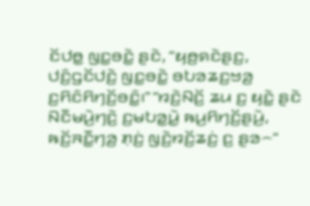ꤢꤩꤓꤥ꤭ ꤜꤢ꤭ꤋꤢꤧ꤭ ꤔꤢꤧ, “ꤟꤥ꤬ꤎꤢꤧꤔꤢ꤬, ꤓꤢꤨ꤬ꤞꤢꤩꤓꤢꤧ꤬ ꤜꤢ꤭ꤋꤢꤧ꤭ ꤋꤝꤤꤘꤢ꤬ꤠꤤ꤬ ꤢ꤬ꤖꤢꤨꤖꤚꤢꤩ꤬ꤋꤢꤨ꤭꤯” “ꤙꤢꤧ꤬ꤡꤢꤩ꤬ ꤘꤣ ꤢ꤬ ꤟꤢꤧ꤭ ꤔꤢꤧ ꤡꤢꤪꤗꤣꤧ꤬ꤚꤢꤧ꤬ ꤢ꤬ꤗꤝꤤ꤭ꤣꤧ꤭ ꤒꤣ꤬ꤖꤚꤢꤩ꤬ꤔꤣꤧ꤬, ꤒꤢꤩ꤬ꤏꤢꤪ꤭ꤚꤤ꤬ ꤊ꤫ꤢꤦ꤬ ꤜꤢꤧ꤬ꤙꤢꤩ꤬ꤘꤢꤦ꤬ ꤢ꤬ ꤔꤤ꤮”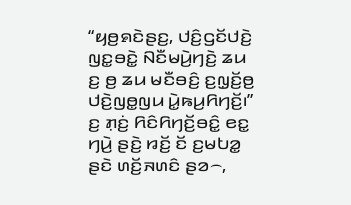“ꤟꤥ꤬ꤎꤢꤧꤔꤢ꤬, ꤓꤢꤨ꤬ꤞꤢꤩꤓꤢꤧ꤬ ꤜꤢ꤭ꤋꤢꤧ꤭ ꤡꤢꤪꤗꤣꤧ꤬ꤚꤢꤧ꤬ ꤘꤣ ꤢ꤬ ꤥ꤬ ꤘꤣ ꤗꤢꤪꤋꤢꤨ꤬ ꤢ꤬ꤜ꤫ꤢꤩ꤬ꤥ꤬ ꤓꤢꤧ꤬ꤜꤥ꤭ꤜꤣ ꤣꤧ꤭ꤒꤣ꤬ꤖꤚꤢꤩ꤬꤯”
ꤢ꤬ ꤊ꤫ꤢꤦ꤬ ꤖꤢꤨꤖꤚꤢꤩ꤬ꤋꤢꤨ꤭ ꤕꤢ꤭ ꤚꤣꤧ꤬ ꤔꤢꤧ꤬ ꤙꤢꤩ꤬ ꤢꤩ ꤢ꤬ꤗꤝꤤ꤭ ꤔꤢꤧ ꤛꤢꤩ꤬ꤏꤛꤢꤨ ꤔꤤ꤮,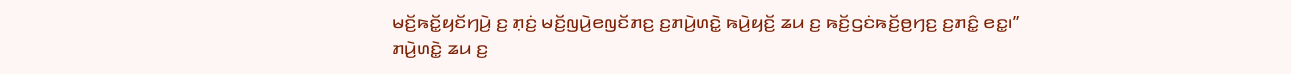ꤗꤢꤩ꤬ꤒꤢꤩ꤭ꤟꤢꤩꤚꤣꤧ꤬ ꤢ꤬ ꤊ꤫ꤢꤦ꤬ ꤗꤢꤩ꤬ꤜꤣꤧ꤬ꤕꤜꤢꤩꤊꤢ꤬ ꤢ꤬ꤊꤣꤧ꤬ꤛꤢꤧ꤭ ꤒꤣꤧ꤬ꤟꤢꤩ꤬ ꤘꤣ ꤢ꤬ ꤒꤢꤩ꤬ꤞꤢꤦꤒꤢꤩ꤬ꤥ꤬ꤚꤢ꤬ ꤢ꤬ꤊꤢꤨ꤭ ꤕꤢ꤭꤯”
ꤊꤣꤧ꤬ꤛꤢꤧ꤭ ꤘꤣ ꤢ꤬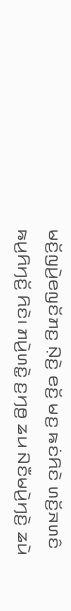ꤗꤢꤩ꤬ꤜꤣꤧ꤬ꤕꤜꤢꤩꤊꤢ꤬ ꤡ꤫ꤢꤧ꤬ ꤕꤢꤩ꤬ ꤗꤢ꤬ ꤒꤢꤦꤖꤢꤧ ꤛꤢꤩ꤬ꤏꤛꤢꤨ ꤒꤣ꤬ꤖꤚꤢꤩ꤬ ꤖꤢꤧ꤯ ꤊꤣꤧ꤬ꤛꤢꤧ꤭ ꤢ꤬ꤚꤥ꤬ ꤘꤣ ꤡꤢꤪꤗꤣꤧ꤬ꤚꤢꤧ꤬ ꤘꤣꤧ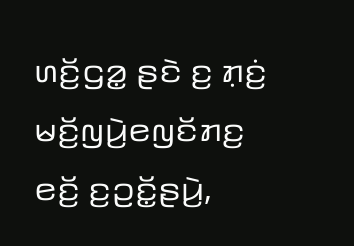ꤛꤢꤩ꤬ꤞꤤ꤭ ꤔꤢꤧ ꤢ꤬ ꤊ꤫ꤢꤦ꤬ ꤗꤢꤩ꤬ꤜꤣꤧ꤬ꤕꤜꤢꤩꤊꤢ꤬ ꤕꤢꤩ꤬ ꤢ꤬ꤑꤢꤩ꤭ꤔꤣꤧ꤬,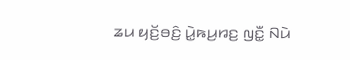ꤘꤣ ꤟꤢꤩ꤬ꤋꤢꤨ꤬ ꤣꤧ꤭ꤒꤣ꤬ꤙꤢ꤬ ꤜꤢꤪ꤭ ꤡꤣꤧ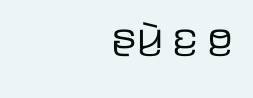ꤔꤣꤧ꤬ ꤢ꤬ ꤥ꤬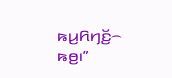ꤒꤣ꤬ꤖꤚꤢꤩ꤬꤮ ꤒꤥ꤬꤯”